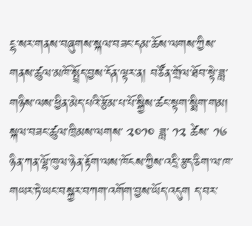ངྷ་སར་གནས་བཞུགས་སྐལ་བཟང་དམ་ཆོས་ལགས་ཀྱིས་གནས་ཚུལ་མཁོ་སྤྲོད་བྱས་དོན་ལྟར་ན། བཙོན་གྲོལ་ཐོབ་སྟེ་ཟླ་གཉིས་ལས་ཕྱིན་མེད་པའི་རྩོམ་པ་པོ་སྒྱིས་ཚང་སྟག་སྨིག་གམ། སྐལ་བཟང་ཚུལ་ཁྲིམས་ལགས་ ༢༠༡༠ ཟླ་ ༡༢ ཚེས་ ༡༦ ཉིན་ཀན་ལྷོ་ཁུལ་ཉེན་རྟོག་ལས་ཁོངས་ཀྱིས་འདྲི་རྩད་ཅིག་ལ་ཁ་གཡར་ཏེ་ཡང་བསྐྱར་བཀག་འགོག་བྱས་ཡོད་འདུག ད་བར་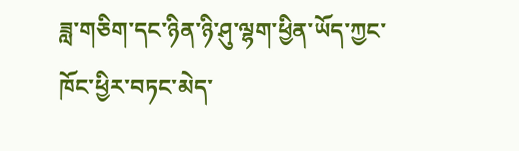ཟླ་གཅིག་དང་ཉིན་ཉི་ཤུ་ལྷག་ཕྱིན་ཡོད་ཀྱང་ཁོང་ཕྱིར་བཏང་མེད་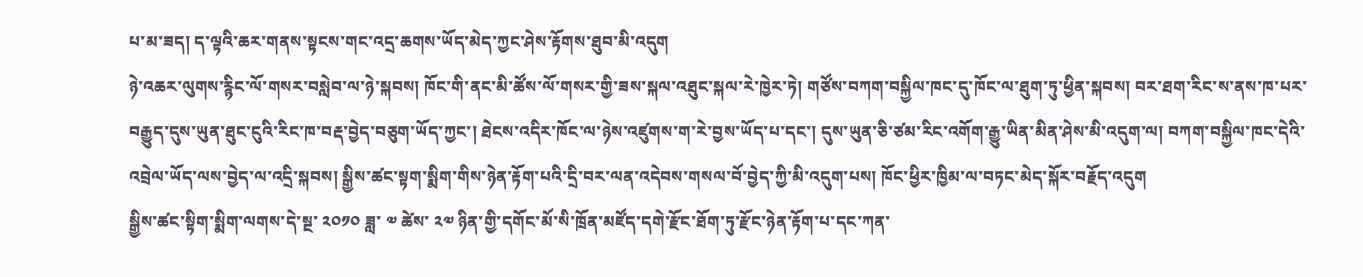པ་མ་ཟད། ད་ལྟའི་ཆར་གནས་སྟངས་གང་འདྲ་ཆགས་ཡོད་མེད་ཀྱང་ཤེས་རྟོགས་ཐུབ་མི་འདུག
ཉེ་འཆར་ལུགས་རྙིང་ལོ་གསར་བསླེབ་ལ་ཉེ་སྐབས། ཁོང་གི་ནང་མི་ཚོས་ལོ་གསར་གྱི་ཟས་སྐལ་འཐུང་སྐལ་རེ་ཁྱེར་ཏེ། གཙོས་བཀག་བསྐྱིལ་ཁང་དུ་ཁོང་ལ་ཐུག་ཏུ་ཕྱིན་སྐབས། བར་ཐག་རིང་ས་ནས་ཁ་པར་བརྒྱུད་དུས་ཡུན་ཐུང་ངུའི་རིང་ཁ་བརྡ་བྱེད་བཅུག་ཡོད་ཀྱང་། ཐེངས་འདིར་ཁོང་ལ་ཉེས་འཛུགས་ག་རེ་བྱས་ཡོད་པ་དང་། དུས་ཡུན་ཅི་ཙམ་རིང་འགོག་རྒྱུ་ཡིན་མིན་ཤེས་མི་འདུག་ལ། བཀག་བསྐྱིལ་ཁང་དེའི་འབྲེལ་ཡོད་ལས་བྱེད་ལ་འདྲི་སྐབས། སྒྱིས་ཚང་སྟག་སྨིག་གིས་ཉེན་རྟོག་པའི་དྲི་བར་ལན་འདེབས་གསལ་བོ་བྱེད་ཀྱི་མི་འདུག་པས། ཁོང་ཕྱིར་ཁྱིམ་ལ་བཏང་མེད་སྐོར་བརྗོད་འདུག
སྒྱིས་ཚང་སྟིག་སྨིག་ལགས་དེ་སྔ་ ༢༠༡༠ ཟླ་ ༧ ཚེས་ ༢༧ ཉིན་གྱི་དགོང་མོ་སི་ཁྲོན་མཛོད་དགེ་རྫོང་ཐོག་ཏུ་རྫོང་ཉེན་རྟོག་པ་དང་ཀན་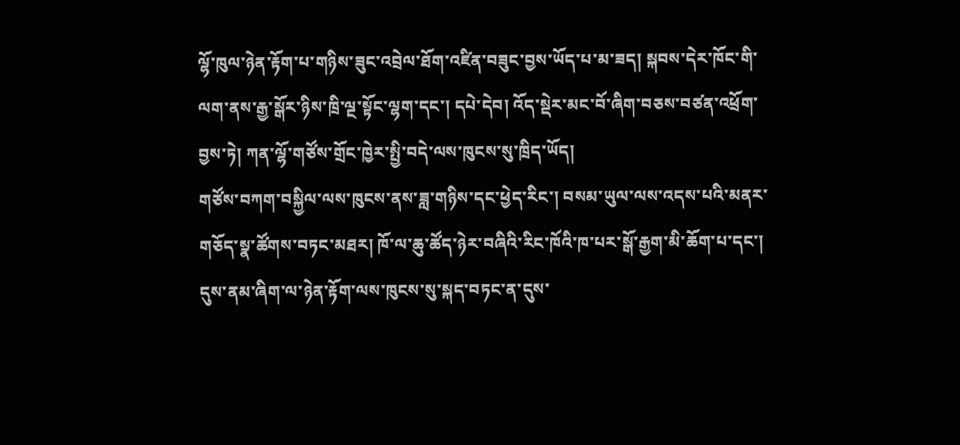ལྷོ་ཁུལ་ཉེན་རྟོག་པ་གཉིས་ཟུང་འབྲེལ་ཐོག་འཛིན་བཟུང་བྱས་ཡོད་པ་མ་ཟད། སྐབས་དེར་ཁོང་གི་ལག་ནས་རྒྱ་སྒོར་ཉིས་ཁྲི་ལྔ་སྟོང་ལྷག་དང་། དཔེ་དེབ། འོད་སྡེར་མང་བོ་ཞིག་བཅས་བཙན་འཕྲོག་བྱས་ཏེ། ཀན་ལྷོ་གཙོས་གྲོང་ཁྱེར་སྤྱི་བདེ་ལས་ཁུངས་སུ་ཁྲིད་ཡོད།
གཙོས་བཀག་བསྐྱིལ་ལས་ཁུངས་ནས་ཟླ་གཉིས་དང་ཕྱེད་རིང་། བསམ་ཡུལ་ལས་འདས་པའི་མནར་གཅོད་སྣ་ཚོགས་བཏང་མཐར། ཁོ་ལ་ཆུ་ཚོད་ཉེར་བཞིའི་རིང་ཁོའི་ཁ་པར་སྒོ་རྒྱག་མི་ཆོག་པ་དང་། དུས་ནམ་ཞིག་ལ་ཉེན་རྟོག་ལས་ཁུངས་སུ་སྐད་བཏང་ན་དུས་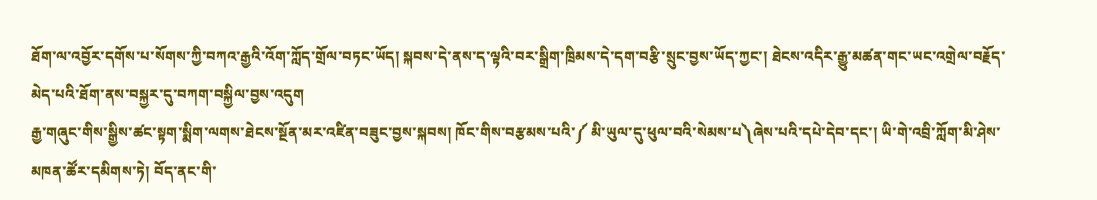ཐོག་ལ་འབྱོར་དགོས་པ་སོགས་ཀྱི་བཀའ་རྒྱའི་འོག་ཀློད་གྲོལ་བཏང་ཡོད། སྐབས་དེ་ནས་ད་ལྟའི་བར་སྒྲིག་ཁྲིམས་དེ་དག་བརྩི་སྲུང་བྱས་ཡོད་ཀྱང་། ཐེངས་འདིར་རྒྱུ་མཚན་གང་ཡང་འགྲེལ་བརྗོད་མེད་པའི་ཐོག་ནས་བསྐྱར་དུ་བཀག་བསྐྱིལ་བྱས་འདུག
རྒྱ་གཞུང་གིས་སྒྱིས་ཚང་སྟག་སྨིག་ལགས་ཐེངས་སྔོན་མར་འཛིན་བཟུང་བྱས་སྐབས། ཁོང་གིས་བརྩམས་པའི་༼ མི་ཡུལ་དུ་ཕུལ་བའི་སེམས་པ༽ཞེས་པའི་དཔེ་དེབ་དང་། ཡི་གེ་འབྲི་ཀློག་མི་ཤེས་མཁན་ཚོར་དམིགས་ཏེ། བོད་ནང་གི་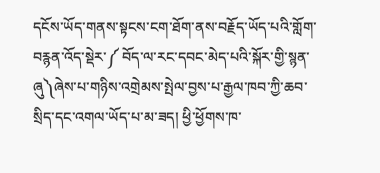དངོས་ཡོད་གནས་སྟངས་ངག་ཐོག་ནས་བརྗོད་ཡོད་པའི་གློག་བརྙན་འོད་སྡེར་༼ བོད་ལ་རང་དབང་མེད་པའི་སྐོར་གྱི་སྙན་ཞུ༽ཞེས་པ་གཉིས་འགྲེམས་སྤེལ་བྱས་པ་རྒྱལ་ཁབ་ཀྱི་ཆབ་སྲིད་དང་འགལ་ཡོད་པ་མ་ཟད། ཕྱི་ཕྱོགས་ཁ་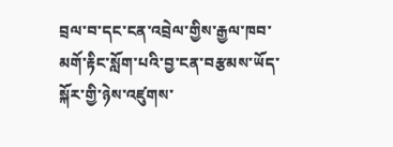བྲལ་བ་དང་ངན་འབྲེལ་གྱིས་རྒྱལ་ཁབ་མགོ་རྟིང་སློག་པའི་བྱ་ངན་བརྩམས་ཡོད་སྐོར་གྱི་ཉེས་འཛུགས་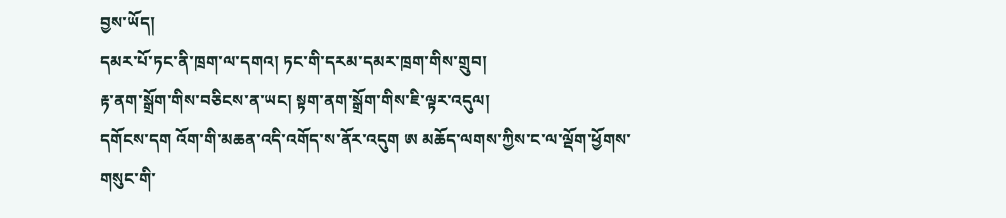བྱས་ཡོད།
དམར་པོ་ཏང་ནི་ཁྲག་ལ་དགའ། ཏང་གི་དརམ་དམར་ཁྲག་གིས་གྲུབ།
རྟ་ནག་སྒྲོག་གིས་བཅིངས་ན་ཡང། སྟག་ནག་སྒྲོག་གིས་ཇི་ལྟར་འདུལ།
དགོངས་དག འོག་གི་མཆན་འདི་འགོད་ས་ནོར་འདུག ཨ མཆོད་ལགས་ཀྱིས་ང་ལ་ལྡོག་ཕྱོགས་གསུང་གི་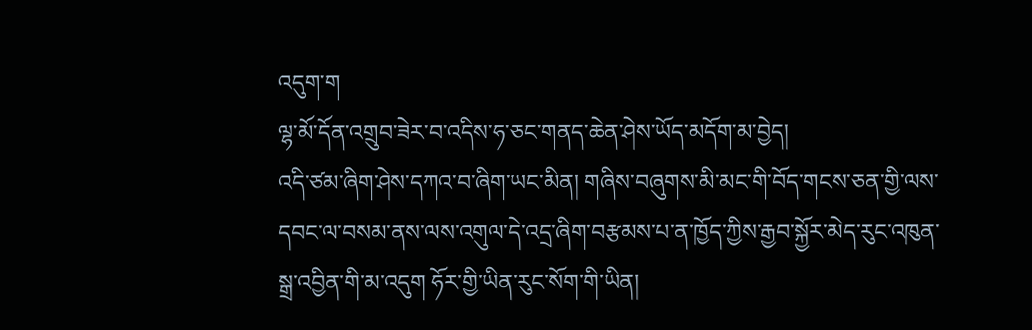འདུག་ག
ལྷ་མོ་དོན་འགྲུབ་ཟེར་བ་འདིས་ཧ་ཅང་གནད་ཆེན་ཤེས་ཡོད་མདོག་མ་བྱེད།
འདི་ཙམ་ཞིག་ཤེས་དཀའ་བ་ཞིག་ཡང་མིན། གཞིས་བཞུགས་མི་མང་གི་བོད་གངས་ཅན་གྱི་ལས་དབང་ལ་བསམ་ནས་ལས་འགུལ་དེ་འདྲ་ཞིག་བརྩམས་པ་ན་ཁྱོད་ཀྱིས་རྒྱབ་སྐྱོར་མེད་རུང་འཁུན་སྒྲ་འབྱིན་གི་མ་འདུག ཧོར་གྱི་ཡིན་རུང་སོག་གི་ཡིན།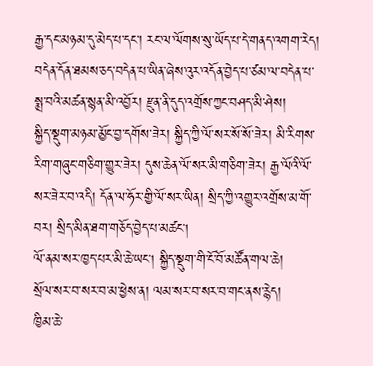རྒྱ་དང་མཉམ་དུ་མེད་པ་དང་། རང་ལ་ལོགས་སུ་ཡོད་པ་དེ་གནད་འགག་རེད།
བདེན་དོན་ཐམས་ཅད་བདེན་པ་ཡིན་ཞེས་འུར་འདོན་བྱེད་པ་ཙམ་ལ་བདེན་པ་སྨྲ་བའི་མཚན་སྙན་མི་འབྱོར། རྫུན་ནི་དུད་འགྲོས་ཀྱང་བཤད་མི་ཤེས།
སྐྱིད་སྡུག་མཉམ་མྱོང་བྱ་དགོས་ཟེར། སྐྱིད་ཀྱི་ལོ་སར་སོ་སོ་ཟེར། མི་རིགས་རིག་གཞུང་གཅིག་གྱུར་ཟེར། དུས་ཆེན་ལོ་སར་མི་གཅིག་ཟེར། རྒྱ་ལོའི་ལོ་སར་ཟེར་བ་འདི། དོན་ལ་ཧོར་གྱི་ལོ་སར་ཡིན། སྲིད་ཀྱི་འགྱུར་འགྲོས་མ་གོ་བར། སྲིད་མིན་ཐག་གཅོད་བྱེད་པ་མཚང།
ལོ་ནམ་སར་ཁྱད་པར་མི་ཆེ་ཡང། སྐྱིད་སྡུག་གི་ངོ་བོ་མཚོན་གལ་ཆེ།
སྲོལ་སར་བ་སར་བ་མ་ཕྱེས་ན། ལམ་སར་བ་སར་བ་གང་ནས་རྙེད།
ཁྱིམ་ཆེ་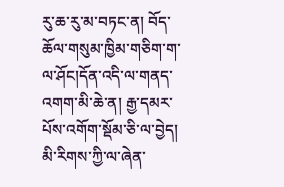རུ་ཆ་རུ་མ་བཏང་ན། བོད་ཆོལ་གསུམ་ཁྱིམ་གཅིག་ག་ལ་ཤོང།དོན་འདི་ལ་གནད་འགག་མི་ཆེ་ན། རྒྱ་དམར་པོས་འགོག་སྡོམ་ཅི་ལ་བྱེད།
མི་རིགས་ཀྱི་ལ་ཞེན་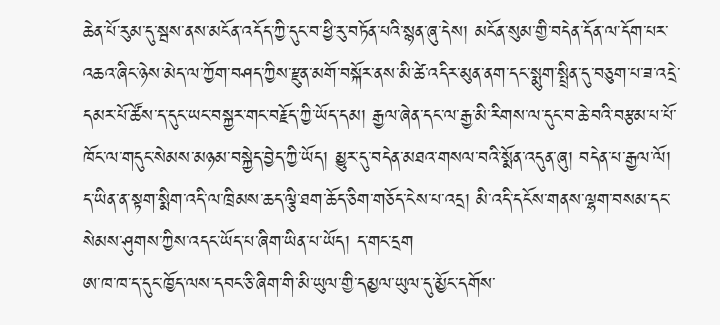ཆེན་པོ་རུམ་དུ་སྦས་ནས་མངོན་འདོད་ཀྱི་དུང་བ་ཕྱི་རུ་བཏོན་པའི་སྙན་ཞུ་དེས། མངོན་སུམ་གྱི་བདེན་དོན་ལ་དོག་པར་འཆའ་ཞིང་ཉེས་མེད་ལ་ཀྱོག་བཤད་ཀྱིས་རྫུན་མགོ་བསྐོར་ནས་མི་ཚེ་འདིར་མུན་ནག་དང་སྨུག་སྤྲིན་དུ་བཅུག་པ་ཟ་འདྲེ་དམར་པོ་ཚོས་ད་དུང་ཡང་བསྐྱར་གང་བརྗོད་ཀྱི་ཡོད་དམ། རྒྱལ་ཞེན་དང་ལ་རྒྱ་མི་རིགས་ལ་དུང་བ་ཆེ་བའི་བརྩམ་པ་པོ་ཁོང་ལ་གདུང་སེམས་མཉམ་བསྐྱེད་བྱེད་ཀྱི་ཡོད། མྱུར་དུ་བདེན་མཐའ་གསལ་བའི་སྨོན་འདུན་ཞུ། བདེན་པ་རྒྱལ་ལོ།
ད་ཡིན་ན་སྟག་སྨིག་འདི་ལ་ཁྲིམས་ཆད་ལྕི་ཐག་ཆོད་ཅིག་གཅོད་ངེས་པ་འདྲ། མི་འདི་དངོས་གནས་ལྷག་བསམ་དང་སེམས་ཤུགས་ཀྱིས་འདང་ཡོད་པ་ཞིག་ཡིན་པ་ཡོད། ད་གང་དྲག
ཨ་ཁ་ཁ་ད་དུང་ཁྱོད་ལས་དབང་ཅི་ཞིག་གི་མི་ཡུལ་གྱི་དམྱལ་ཡུལ་དུ་མྱོང་དགོས་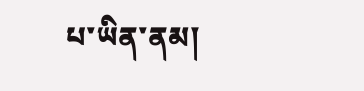པ་ཡིན་ནམ།